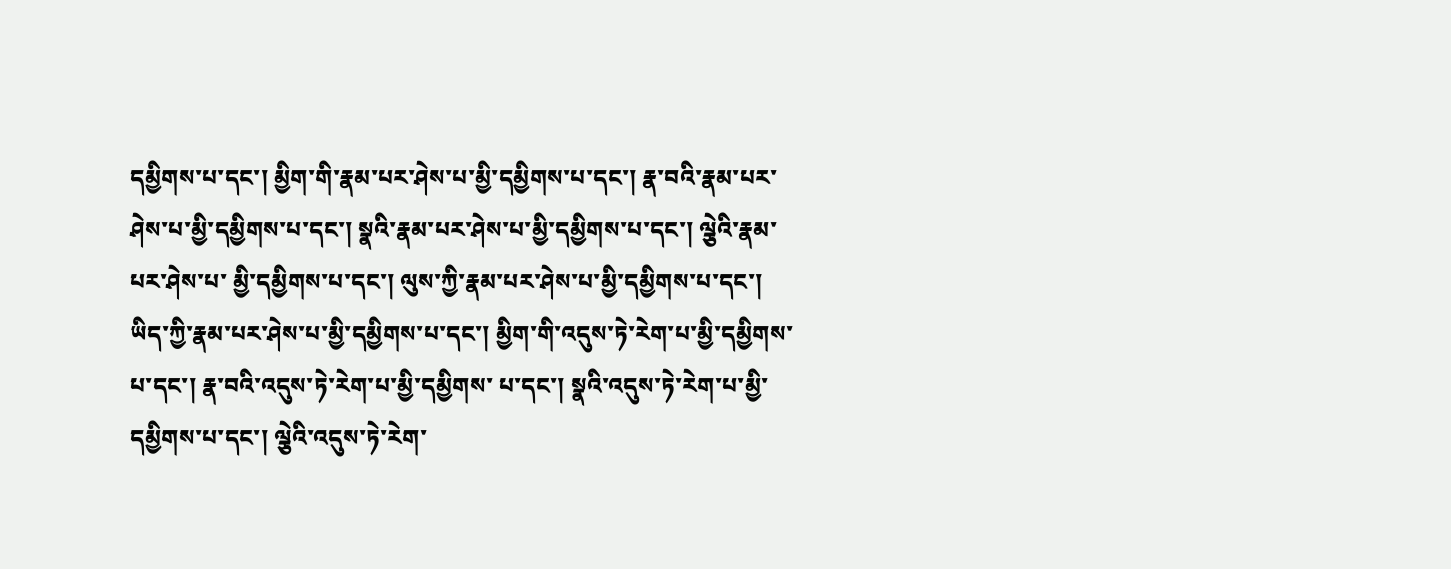དམྱིགས་པ་དང་། མྱིག་གི་རྣམ་པར་ཤེས་པ་མྱི་དམྱིགས་པ་དང་། རྣ་བའི་རྣམ་པར་ཤེས་པ་མྱི་དམྱིགས་པ་དང་། སྣའི་རྣམ་པར་ཤེས་པ་མྱི་དམྱིགས་པ་དང་། ལྕེའི་རྣམ་པར་ཤེས་པ་ མྱི་དམྱིགས་པ་དང་། ལུས་ཀྱི་རྣམ་པར་ཤེས་པ་མྱི་དམྱིགས་པ་དང་། ཡིད་ཀྱི་རྣམ་པར་ཤེས་པ་མྱི་དམྱིགས་པ་དང་། མྱིག་གི་འདུས་ཏེ་རེག་པ་མྱི་དམྱིགས་པ་དང་། རྣ་བའི་འདུས་ཏེ་རེག་པ་མྱི་དམྱིགས་ པ་དང་། སྣའི་འདུས་ཏེ་རེག་པ་མྱི་དམྱིགས་པ་དང་། ལྕེའི་འདུས་ཏེ་རེག་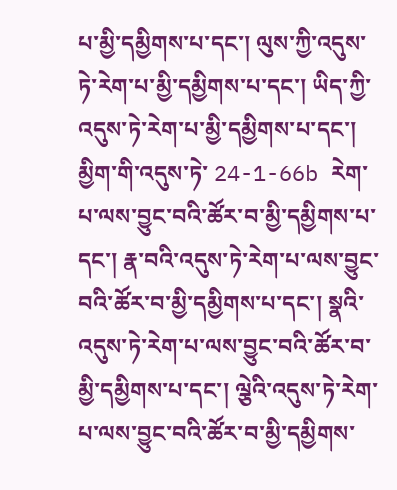པ་མྱི་དམྱིགས་པ་དང་། ལུས་ཀྱི་འདུས་ཏེ་རེག་པ་མྱི་དམྱིགས་པ་དང་། ཡིད་ཀྱི་འདུས་ཏེ་རེག་པ་མྱི་དམྱིགས་པ་དང་། མྱིག་གི་འདུས་ཏེ་ 24-1-66b རེག་པ་ལས་བྱུང་བའི་ཚོར་བ་མྱི་དམྱིགས་པ་དང་། རྣ་བའི་འདུས་ཏེ་རེག་པ་ལས་བྱུང་བའི་ཚོར་བ་མྱི་དམྱིགས་པ་དང་། སྣའི་འདུས་ཏེ་རེག་པ་ལས་བྱུང་བའི་ཚོར་བ་མྱི་དམྱིགས་པ་དང་། ལྕེའི་འདུས་ཏེ་རེག་ པ་ལས་བྱུང་བའི་ཚོར་བ་མྱི་དམྱིགས་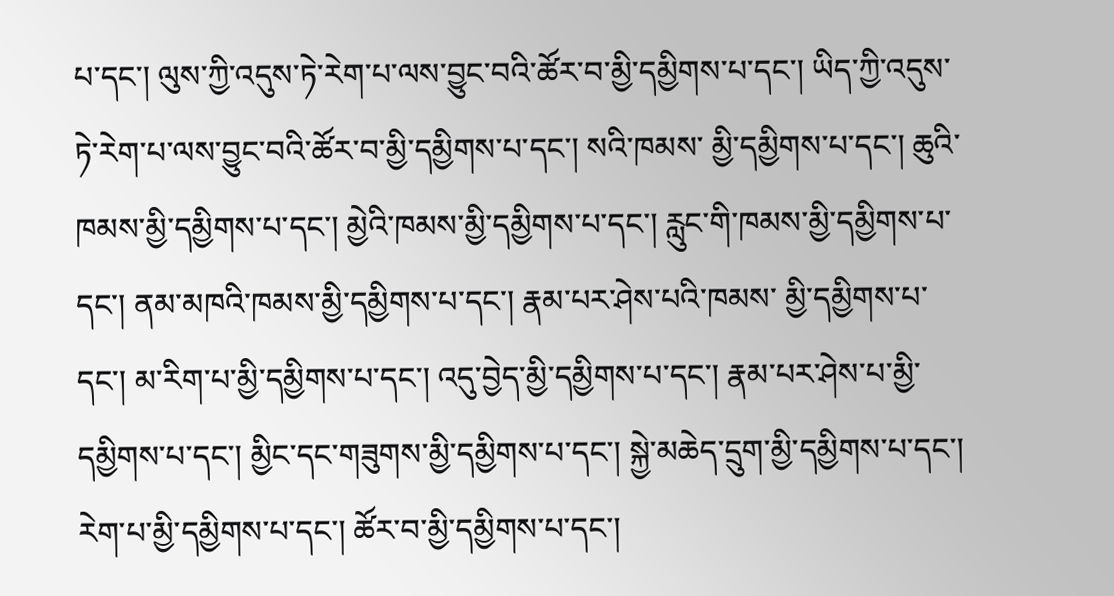པ་དང་། ལུས་ཀྱི་འདུས་ཏེ་རེག་པ་ལས་བྱུང་བའི་ཚོར་བ་མྱི་དམྱིགས་པ་དང་། ཡིད་ཀྱི་འདུས་ཏེ་རེག་པ་ལས་བྱུང་བའི་ཚོར་བ་མྱི་དམྱིགས་པ་དང་། སའི་ཁམས་ མྱི་དམྱིགས་པ་དང་། ཆུའི་ཁམས་མྱི་དམྱིགས་པ་དང་། མྱེའི་ཁམས་མྱི་དམྱིགས་པ་དང་། རླུང་གི་ཁམས་མྱི་དམྱིགས་པ་དང་། ནམ་མཁའི་ཁམས་མྱི་དམྱིགས་པ་དང་། རྣམ་པར་ཤེས་པའི་ཁམས་ མྱི་དམྱིགས་པ་དང་། མ་རིག་པ་མྱི་དམྱིགས་པ་དང་། འདུ་བྱེད་མྱི་དམྱིགས་པ་དང་། རྣམ་པར་ཤེས་པ་མྱི་དམྱིགས་པ་དང་། མྱིང་དང་གཟུགས་མྱི་དམྱིགས་པ་དང་། སྐྱེ་མཆེད་དྲུག་མྱི་དམྱིགས་པ་དང་། རེག་པ་མྱི་དམྱིགས་པ་དང་། ཚོར་བ་མྱི་དམྱིགས་པ་དང་།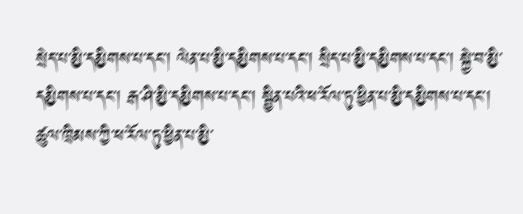སྲེད་པ་མྱི་དམྱིགས་པ་དང་། ལེན་པ་མྱི་དམྱིགས་པ་དང་། སྲིད་པ་མྱི་དམྱིགས་པ་དང་། སྐྱེ་བ་མྱི་དམྱིགས་པ་དང་། རྒ་ཤི་མྱི་དམྱིགས་པ་དང་། སྦྱིན་པའི་ཕ་རོལ་ཏུ་ཕྱིན་པ་མྱི་དམྱིགས་པ་དང་། ཚུལ་ཁྲིམས་ཀྱི་ཕ་རོལ་ཏུ་ཕྱིན་པ་མྱི་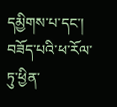དམྱིགས་པ་དང་། བཟོད་པའི་ཕ་རོལ་ཏུ་ཕྱིན་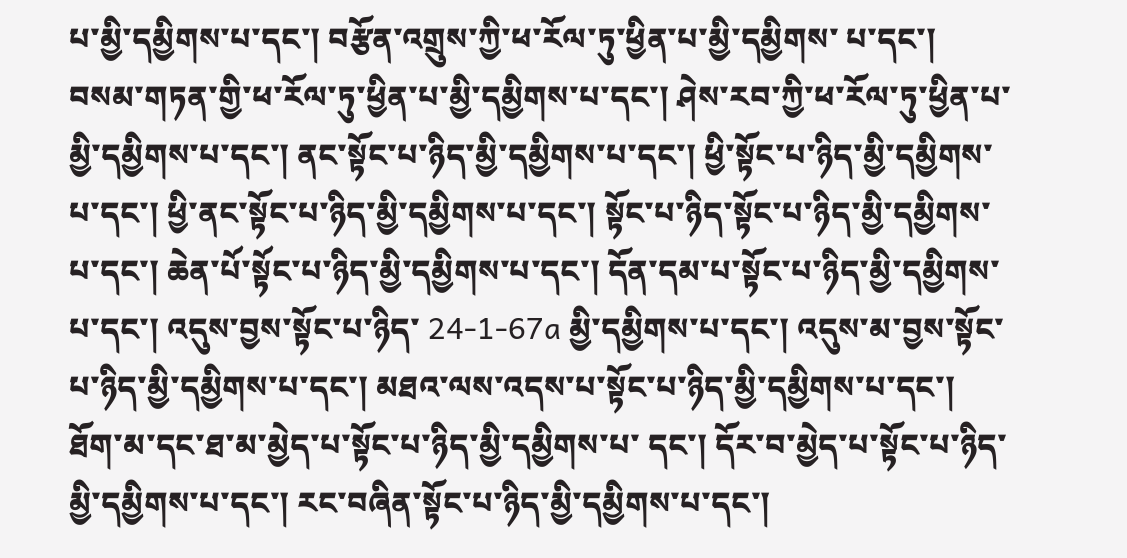པ་མྱི་དམྱིགས་པ་དང་། བརྩོན་འགྲུས་ཀྱི་ཕ་རོལ་ཏུ་ཕྱིན་པ་མྱི་དམྱིགས་ པ་དང་། བསམ་གཏན་གྱི་ཕ་རོལ་ཏུ་ཕྱིན་པ་མྱི་དམྱིགས་པ་དང་། ཤེས་རབ་ཀྱི་ཕ་རོལ་ཏུ་ཕྱིན་པ་མྱི་དམྱིགས་པ་དང་། ནང་སྟོང་པ་ཉིད་མྱི་དམྱིགས་པ་དང་། ཕྱི་སྟོང་པ་ཉིད་མྱི་དམྱིགས་པ་དང་། ཕྱི་ནང་སྟོང་པ་ཉིད་མྱི་དམྱིགས་པ་དང་། སྟོང་པ་ཉིད་སྟོང་པ་ཉིད་མྱི་དམྱིགས་པ་དང་། ཆེན་པོ་སྟོང་པ་ཉིད་མྱི་དམྱིགས་པ་དང་། དོན་དམ་པ་སྟོང་པ་ཉིད་མྱི་དམྱིགས་པ་དང་། འདུས་བྱས་སྟོང་པ་ཉིད་ 24-1-67a མྱི་དམྱིགས་པ་དང་། འདུས་མ་བྱས་སྟོང་པ་ཉིད་མྱི་དམྱིགས་པ་དང་། མཐའ་ལས་འདས་པ་སྟོང་པ་ཉིད་མྱི་དམྱིགས་པ་དང་། ཐོག་མ་དང་ཐ་མ་མྱེད་པ་སྟོང་པ་ཉིད་མྱི་དམྱིགས་པ་ དང་། དོར་བ་མྱེད་པ་སྟོང་པ་ཉིད་མྱི་དམྱིགས་པ་དང་། རང་བཞིན་སྟོང་པ་ཉིད་མྱི་དམྱིགས་པ་དང་།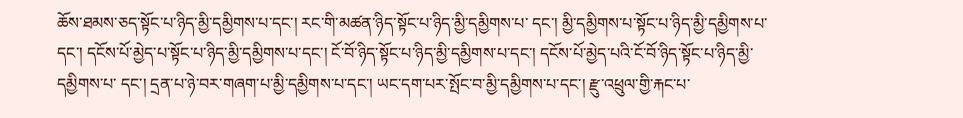ཆོས་ཐམས་ཅད་སྟོང་པ་ཉིད་མྱི་དམྱིགས་པ་དང་། རང་གི་མཚན་ཉིད་སྟོང་པ་ཉིད་མྱི་དམྱིགས་པ་ དང་། མྱི་དམྱིགས་པ་སྟོང་པ་ཉིད་མྱི་དམྱིགས་པ་དང་། དངོས་པོ་མྱེད་པ་སྟོང་པ་ཉིད་མྱི་དམྱིགས་པ་དང་། ངོ་བོ་ཉིད་སྟོང་པ་ཉིད་མྱི་དམྱིགས་པ་དང་། དངོས་པོ་མྱེད་པའི་ངོ་བོ་ཉིད་སྟོང་པ་ཉིད་མྱི་དམྱིགས་པ་ དང་། དྲན་པ་ཉེ་བར་གཞག་པ་མྱི་དམྱིགས་པ་དང་། ཡང་དག་པར་སྤོང་བ་མྱི་དམྱིགས་པ་དང་། རྫུ་འཕྲུལ་གྱི་རྐང་པ་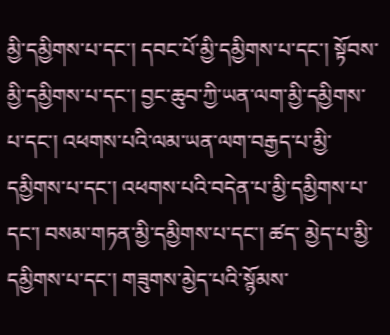མྱི་དམྱིགས་པ་དང་། དབང་པོ་མྱི་དམྱིགས་པ་དང་། སྟོབས་མྱི་དམྱིགས་པ་དང་། བྱང་ཆུབ་ཀྱི་ཡན་ལག་མྱི་དམྱིགས་པ་དང་། འཕགས་པའི་ལམ་ཡན་ལག་བརྒྱད་པ་མྱི་དམྱིགས་པ་དང་། འཕགས་པའི་བདེན་པ་མྱི་དམྱིགས་པ་དང་། བསམ་གཏན་མྱི་དམྱིགས་པ་དང་། ཚད་ མྱེད་པ་མྱི་དམྱིགས་པ་དང་། གཟུགས་མྱེད་པའི་སྙོམས་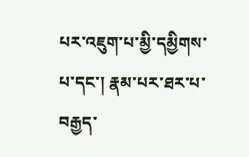པར་འཇུག་པ་མྱི་དམྱིགས་པ་དང་། རྣམ་པར་ཐར་པ་བརྒྱད་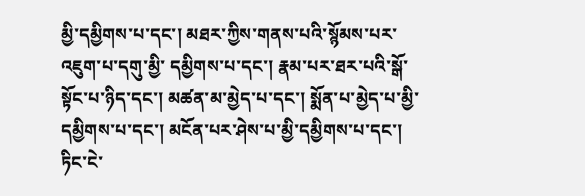མྱི་དམྱིགས་པ་དང་། མཐར་ཀྱིས་གནས་པའི་སྙོམས་པར་འཇུག་པ་དགུ་མྱི་ དམྱིགས་པ་དང་། རྣམ་པར་ཐར་པའི་སྒོ་སྟོང་པ་ཉིད་དང་། མཚན་མ་མྱེད་པ་དང་། སྨོན་པ་མྱེད་པ་མྱི་དམྱིགས་པ་དང་། མངོན་པར་ཤེས་པ་མྱི་དམྱིགས་པ་དང་། ཏིང་ངེ་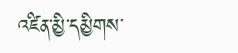འཛིན་མྱི་དམྱིགས་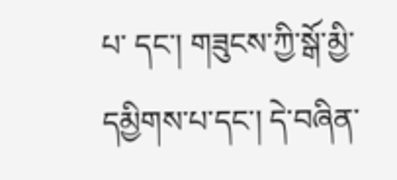པ་ དང་། གཟུངས་ཀྱི་སྒོ་མྱི་དམྱིགས་པ་དང་། དེ་བཞིན་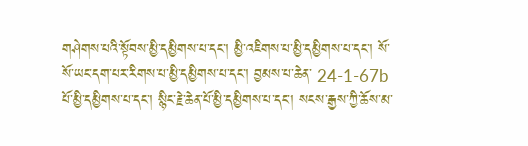གཤེགས་པའི་སྟོབས་མྱི་དམྱིགས་པ་དང་། མྱི་འཇིགས་པ་མྱི་དམྱིགས་པ་དང་། སོ་སོ་ཡང་དག་པར་རིགས་པ་མྱི་དམྱིགས་པ་དང་། བྱམས་པ་ཆེན་ 24-1-67b པོ་མྱི་དམྱིགས་པ་དང་། སྙིང་རྗེ་ཆེན་པོ་མྱི་དམྱིགས་པ་དང་། སངས་རྒྱས་ཀྱི་ཆོས་མ་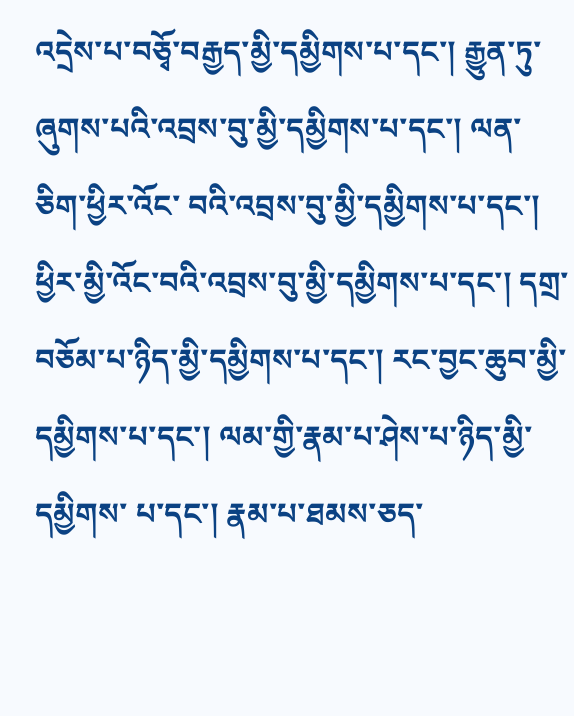འདྲེས་པ་བཅྭོ་བརྒྱད་མྱི་དམྱིགས་པ་དང་། རྒྱུན་ཏུ་ཞུགས་པའི་འབྲས་བུ་མྱི་དམྱིགས་པ་དང་། ལན་ཅིག་ཕྱིར་འོང་ བའི་འབྲས་བུ་མྱི་དམྱིགས་པ་དང་། ཕྱིར་མྱི་འོང་བའི་འབྲས་བུ་མྱི་དམྱིགས་པ་དང་། དགྲ་བཅོམ་པ་ཉིད་མྱི་དམྱིགས་པ་དང་། རང་བྱང་ཆུབ་མྱི་དམྱིགས་པ་དང་། ལམ་གྱི་རྣམ་པ་ཤེས་པ་ཉིད་མྱི་དམྱིགས་ པ་དང་། རྣམ་པ་ཐམས་ཅད་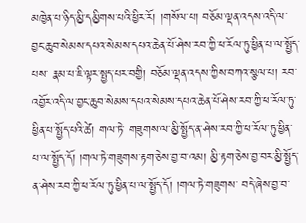མཁྱེན་པ་ཉིད་མྱི་དམྱིགས་པའི་ཕྱིར་རོ། །གསོལ་པ། བཅོམ་ལྡན་འདས་འདི་ལ་བྱང་ཆུབ་སེམས་དཔའ་སེམས་དཔའ་ཆེན་པོ་ཤེས་རབ་ཀྱི་ཕ་རོལ་ཏུ་ཕྱིན་པ་ལ་སྤྱོད་པས་ རྣམ་པ་ཇི་ལྟར་སྤྱད་པར་བགྱི། བཅོམ་ལྡན་འདས་ཀྱིས་བཀའ་སྩལ་པ། རབ་འབྱོར་འདི་ལ་བྱང་ཆུབ་སེམས་དཔའ་སེམས་དཔའ་ཆེན་པོ་ཤེས་རབ་ཀྱི་ཕ་རོལ་ཏུ་ཕྱིན་པ་སྤྱོད་པའི་ཚེ། གལ་ཏེ་ གཟུགས་ལ་མྱི་སྤྱོད་ན་ཤེས་རབ་ཀྱི་ཕ་རོལ་ཏུ་ཕྱིན་པ་ལ་སྤྱོད་དོ། །གལ་ཏེ་གཟུགས་རྟག་ཅེས་བྱ་བ་འམ། མྱི་རྟག་ཅེས་བྱ་བར་མྱི་སྤྱོད་ན་ཤེས་རབ་ཀྱི་ཕ་རོལ་ཏུ་ཕྱིན་པ་ལ་སྤྱོད་དོ། །གལ་ཏེ་གཟུགས་ བདེ་ཞེས་བྱ་བ་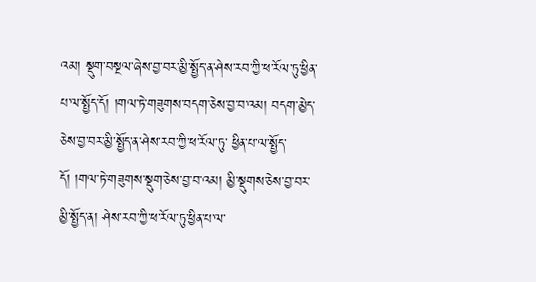འམ། སྡུག་བསྔལ་ཞེས་བྱ་བར་མྱི་སྤྱོད་ན་ཤེས་རབ་ཀྱི་ཕ་རོལ་ཏུ་ཕྱིན་པ་ལ་སྤྱོད་དོ། །གལ་ཏེ་གཟུགས་བདག་ཅེས་བྱ་བ་འམ། བདག་མྱེད་ཅེས་བྱ་བར་མྱི་སྤྱོད་ན་ཤེས་རབ་ཀྱི་ཕ་རོལ་ཏུ་ ཕྱིན་པ་ལ་སྤྱོད་དོ། །གལ་ཏེ་གཟུགས་སྡུག་ཅེས་བྱ་བ་འམ། མྱི་སྡུགས་ཅེས་བྱ་བར་མྱི་སྤྱོད་ན། ཤེས་རབ་ཀྱི་ཕ་རོལ་ཏུ་ཕྱིན་པ་ལ་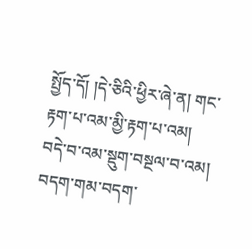སྤྱོད་དོ། །དེ་ཅིའི་ཕྱིར་ཞེ་ན། གང་རྟག་པ་འམ་མྱི་རྟག་པ་འམ། བདེ་བ་འམ་སྡུག་བསྔལ་བ་འམ། བདག་གམ་བདག་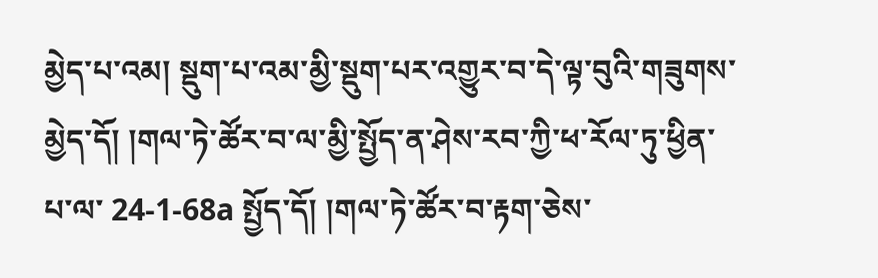མྱེད་པ་འམ། སྡུག་པ་འམ་མྱི་སྡུག་པར་འགྱུར་བ་དེ་ལྟ་བུའི་གཟུགས་མྱེད་དོ། །གལ་ཏེ་ཚོར་བ་ལ་མྱི་སྤྱོད་ན་ཤེས་རབ་ཀྱི་ཕ་རོལ་ཏུ་ཕྱིན་པ་ལ་ 24-1-68a སྤྱོད་དོ། །གལ་ཏེ་ཚོར་བ་རྟག་ཅེས་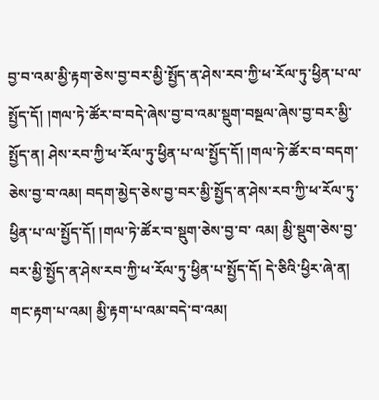བྱ་བ་འམ་མྱི་རྟག་ཅེས་བྱ་བར་མྱི་སྤྱོད་ན་ཤེས་རབ་ཀྱི་ཕ་རོལ་ཏུ་ཕྱིན་པ་ལ་སྤྱོད་དོ། །གལ་ཏེ་ཚོར་བ་བདེ་ཞེས་བྱ་བ་འམ་སྡུག་བསྔལ་ཞེས་བྱ་བར་མྱི་སྤྱོད་ན། ཤེས་རབ་ཀྱི་ཕ་རོལ་ཏུ་ཕྱིན་པ་ལ་སྤྱོད་དོ། །གལ་ཏེ་ཚོར་བ་བདག་ཅེས་བྱ་བ་འམ། བདག་མྱེད་ཅེས་བྱ་བར་མྱི་སྤྱོད་ན་ཤེས་རབ་ཀྱི་ཕ་རོལ་ཏུ་ཕྱིན་པ་ལ་སྤྱོད་དོ། །གལ་ཏེ་ཚོར་བ་སྡུག་ཅེས་བྱ་བ་ འམ། མྱི་སྡུག་ཅེས་བྱ་བར་མྱི་སྤྱོད་ན་ཤེས་རབ་ཀྱི་ཕ་རོལ་ཏུ་ཕྱིན་པ་སྤྱོད་དོ། དེ་ཅིའི་ཕྱིར་ཞེ་ན། གང་རྟག་པ་འམ། མྱི་རྟག་པ་འམ་བདེ་བ་འམ།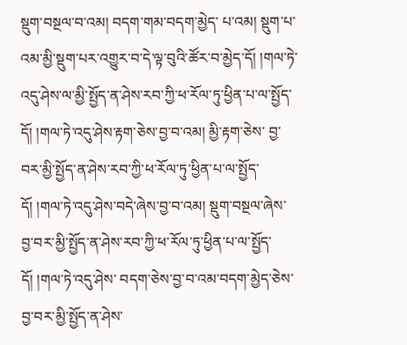སྡུག་བསྔལ་བ་འམ། བདག་གམ་བདག་མྱེད་ པ་འམ། སྡུག་པ་འམ་མྱི་སྡུག་པར་འགྱུར་བ་དེ་ལྟ་བུའི་ཚོར་བ་མྱེད་དོ། །གལ་ཏེ་འདུ་ཤེས་ལ་མྱི་སྤྱོད་ན་ཤེས་རབ་ཀྱི་ཕ་རོལ་ཏུ་ཕྱིན་པ་ལ་སྤྱོད་དོ། །གལ་ཏེ་འདུ་ཤེས་རྟག་ཅེས་བྱ་བ་འམ། མྱི་རྟག་ཅེས་ བྱ་བར་མྱི་སྤྱོད་ན་ཤེས་རབ་ཀྱི་ཕ་རོལ་ཏུ་ཕྱིན་པ་ལ་སྤྱོད་དོ། །གལ་ཏེ་འདུ་ཤེས་བདེ་ཞེས་བྱ་བ་འམ། སྡུག་བསྔལ་ཞེས་བྱ་བར་མྱི་སྤྱོད་ན་ཤེས་རབ་ཀྱི་ཕ་རོལ་ཏུ་ཕྱིན་པ་ལ་སྤྱོད་དོ། །གལ་ཏེ་འདུ་ཤེས་ བདག་ཅེས་བྱ་བ་འམ་བདག་མྱེད་ཅེས་བྱ་བར་མྱི་སྤྱོད་ན་ཤེས་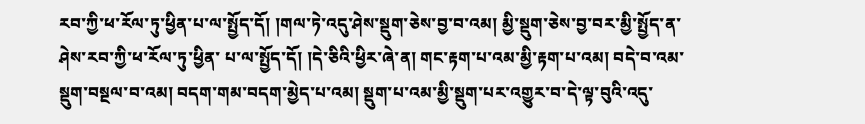རབ་ཀྱི་ཕ་རོལ་ཏུ་ཕྱིན་པ་ལ་སྤྱོད་དོ། །གལ་ཏེ་འདུ་ཤེས་སྡུག་ཅེས་བྱ་བ་འམ། མྱི་སྡུག་ཅེས་བྱ་བར་མྱི་སྤྱོད་ན་ཤེས་རབ་ཀྱི་ཕ་རོལ་ཏུ་ཕྱིན་ པ་ལ་སྤྱོད་དོ། །དེ་ཅིའི་ཕྱིར་ཞེ་ན། གང་རྟག་པ་འམ་མྱི་རྟག་པ་འམ། བདེ་བ་འམ་སྡུག་བསྔལ་བ་འམ། བདག་གམ་བདག་མྱེད་པ་འམ། སྡུག་པ་འམ་མྱི་སྡུག་པར་འགྱུར་བ་དེ་ལྟ་བུའི་འདུ་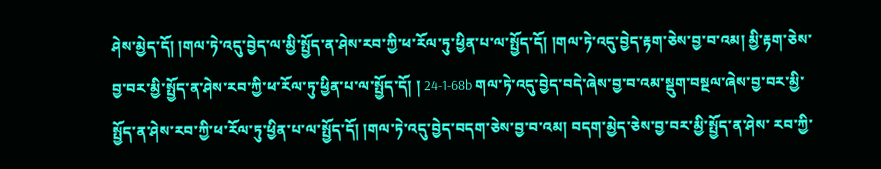ཤེས་མྱེད་དོ། །གལ་ཏེ་འདུ་བྱེད་ལ་མྱི་སྤྱོད་ན་ཤེས་རབ་ཀྱི་ཕ་རོལ་ཏུ་ཕྱིན་པ་ལ་སྤྱོད་དོ། །གལ་ཏེ་འདུ་བྱེད་རྟག་ཅེས་བྱ་བ་འམ། མྱི་རྟག་ཅེས་བྱ་བར་མྱི་སྤྱོད་ན་ཤེས་རབ་ཀྱི་ཕ་རོལ་ཏུ་ཕྱིན་པ་ལ་སྤྱོད་དོ། ། 24-1-68b གལ་ཏེ་འདུ་བྱེད་བདེ་ཞེས་བྱ་བ་འམ་སྡུག་བསྔལ་ཞེས་བྱ་བར་མྱི་སྤྱོད་ན་ཤེས་རབ་ཀྱི་ཕ་རོལ་ཏུ་ཕྱིན་པ་ལ་སྤྱོད་དོ། །གལ་ཏེ་འདུ་བྱེད་བདག་ཅེས་བྱ་བ་འམ། བདག་མྱེད་ཅེས་བྱ་བར་མྱི་སྤྱོད་ན་ཤེས་ རབ་ཀྱི་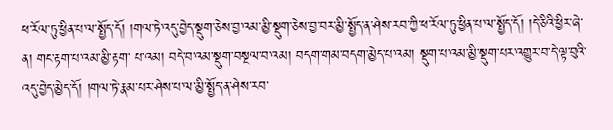ཕ་རོལ་ཏུ་ཕྱིན་པ་ལ་སྤྱོད་དོ། །གལ་ཏེ་འདུ་བྱེད་སྡུག་ཅེས་བྱ་འམ་མྱི་སྡུག་ཅེས་བྱ་བར་མྱི་སྤྱོད་ན་ཤེས་རབ་ཀྱི་ཕ་རོལ་ཏུ་ཕྱིན་པ་ལ་སྤྱོད་དོ། །དེ་ཅིའི་ཕྱིར་ཞེ་ན། གང་རྟག་པ་འམ་མྱི་རྟག་ པ་འམ། བདེ་བ་འམ་སྡུག་བསྔལ་བ་འམ། བདག་གམ་བདག་མྱེད་པ་འམ། སྡུག་པ་འམ་མྱི་སྡུག་པར་འགྱུར་བ་དེ་ལྟ་བུའི་འདུ་བྱེད་མྱེད་དོ། །གལ་ཏེ་རྣམ་པར་ཤེས་པ་ལ་མྱི་སྤྱོད་ན་ཤེས་རབ་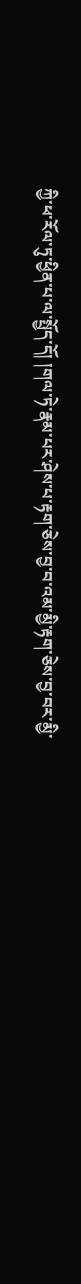ཀྱི་ཕ་རོལ་ཏུ་ཕྱིན་པ་ལ་སྤྱོད་དོ། །གལ་ཏེ་རྣམ་པར་ཤེས་པ་རྟག་ཅེས་བྱ་བ་འམ་མྱི་རྟག་ཅེས་བྱ་བར་མྱི་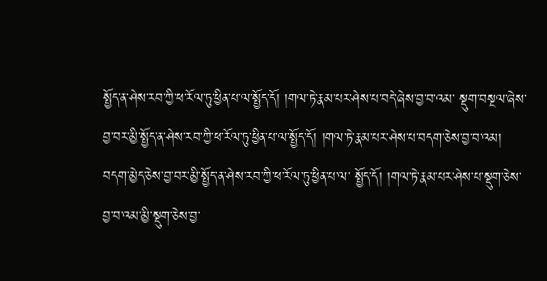སྤྱོད་ན་ཤེས་རབ་ཀྱི་ཕ་རོལ་ཏུ་ཕྱིན་པ་ལ་སྤྱོད་དོ། །གལ་ཏེ་རྣམ་པར་ཤེས་པ་བདེ་ཞེས་བྱ་བ་འམ་ སྡུག་བསྔལ་ཞེས་བྱ་བར་མྱི་སྤྱོད་ན་ཤེས་རབ་ཀྱི་ཕ་རོལ་ཏུ་ཕྱིན་པ་ལ་སྤྱོད་དོ། །གལ་ཏེ་རྣམ་པར་ཤེས་པ་བདག་ཅེས་བྱ་བ་འམ། བདག་མྱེད་ཅེས་བྱ་བར་མྱི་སྤྱོད་ན་ཤེས་རབ་ཀྱི་ཕ་རོལ་ཏུ་ཕྱིན་པ་ལ་ སྤྱོད་དོ། །གལ་ཏེ་རྣམ་པར་ཤེས་པ་སྡུག་ཅེས་བྱ་བ་འམ་མྱི་སྡུག་ཅེས་བྱ་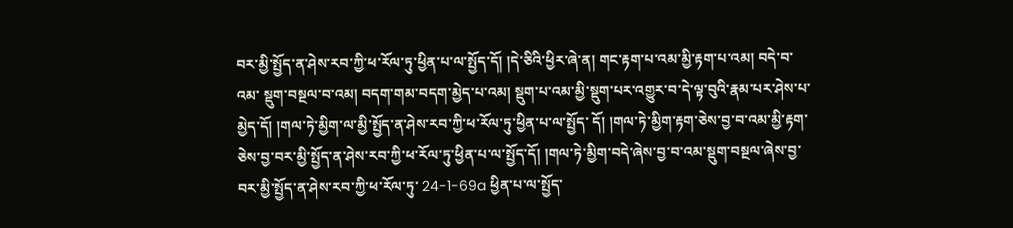བར་མྱི་སྤྱོད་ན་ཤེས་རབ་ཀྱི་ཕ་རོལ་ཏུ་ཕྱིན་པ་ལ་སྤྱོད་དོ། །དེ་ཅིའི་ཕྱིར་ཞེ་ན། གང་རྟག་པ་འམ་མྱི་རྟག་པ་འམ། བདེ་བ་འམ་ སྡུག་བསྔལ་བ་འམ། བདག་གམ་བདག་མྱེད་པ་འམ། སྡུག་པ་འམ་མྱི་སྡུག་པར་འགྱུར་བ་དེ་ལྟ་བུའི་རྣམ་པར་ཤེས་པ་མྱེད་དོ། །གལ་ཏེ་མྱིག་ལ་མྱི་སྤྱོད་ན་ཤེས་རབ་ཀྱི་ཕ་རོལ་ཏུ་ཕྱིན་པ་ལ་སྤྱོད་ དོ། །གལ་ཏེ་མྱིག་རྟག་ཅེས་བྱ་བ་འམ་མྱི་རྟག་ཅེས་བྱ་བར་མྱི་སྤྱོད་ན་ཤེས་རབ་ཀྱི་ཕ་རོལ་ཏུ་ཕྱིན་པ་ལ་སྤྱོད་དོ། །གལ་ཏེ་མྱིག་བདེ་ཞེས་བྱ་བ་འམ་སྡུག་བསྔལ་ཞེས་བྱ་བར་མྱི་སྤྱོད་ན་ཤེས་རབ་ཀྱི་ཕ་རོལ་ཏུ་ 24-1-69a ཕྱིན་པ་ལ་སྤྱོད་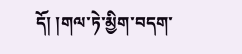དོ། །གལ་ཏེ་མྱིག་བདག་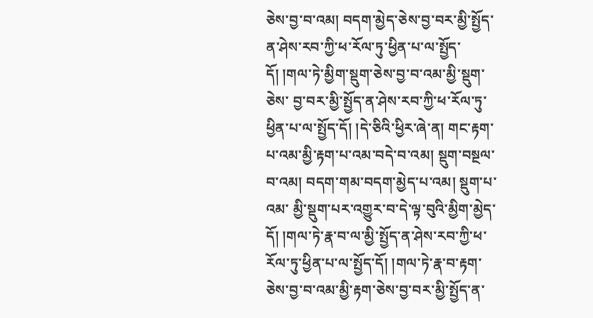ཅེས་བྱ་བ་འམ། བདག་མྱེད་ཅེས་བྱ་བར་མྱི་སྤྱོད་ན་ཤེས་རབ་ཀྱི་ཕ་རོལ་ཏུ་ཕྱིན་པ་ལ་སྤྱོད་དོ། །གལ་ཏེ་མྱིག་སྡུག་ཅེས་བྱ་བ་འམ་མྱི་སྡུག་ཅེས་ བྱ་བར་མྱི་སྤྱོད་ན་ཤེས་རབ་ཀྱི་ཕ་རོལ་ཏུ་ཕྱིན་པ་ལ་སྤྱོད་དོ། །དེ་ཅིའི་ཕྱིར་ཞེ་ན། གང་རྟག་པ་འམ་མྱི་རྟག་པ་འམ་བདེ་བ་འམ། སྡུག་བསྔལ་བ་འམ། བདག་གམ་བདག་མྱེད་པ་འམ། སྡུག་པ་འམ་ མྱི་སྡུག་པར་འགྱུར་བ་དེ་ལྟ་བུའི་མྱིག་མྱེད་དོ། །གལ་ཏེ་རྣ་བ་ལ་མྱི་སྤྱོད་ན་ཤེས་རབ་ཀྱི་ཕ་རོལ་ཏུ་ཕྱིན་པ་ལ་སྤྱོད་དོ། །གལ་ཏེ་རྣ་བ་རྟག་ཅེས་བྱ་བ་འམ་མྱི་རྟག་ཅེས་བྱ་བར་མྱི་སྤྱོད་ན་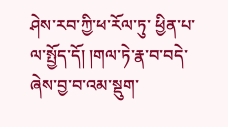ཤེས་རབ་ཀྱི་ཕ་རོལ་ཏུ་ ཕྱིན་པ་ལ་སྤྱོད་དོ། །གལ་ཏེ་རྣ་བ་བདེ་ཞེས་བྱ་བ་འམ་སྡུག་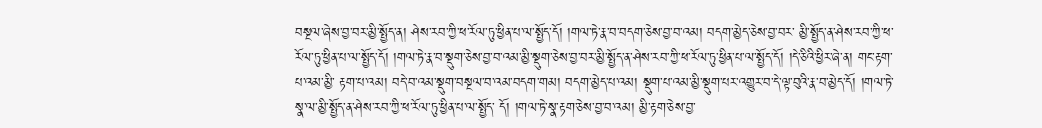བསྔལ་ཞེས་བྱ་བར་མྱི་སྤྱོད་ན། ཤེས་རབ་ཀྱི་ཕ་རོལ་ཏུ་ཕྱིན་པ་ལ་སྤྱོད་དོ། །གལ་ཏེ་རྣ་བ་བདག་ཅེས་བྱ་བ་འམ། བདག་མྱེད་ཅེས་བྱ་བར་ མྱི་སྤྱོད་ན་ཤེས་རབ་ཀྱི་ཕ་རོལ་ཏུ་ཕྱིན་པ་ལ་སྤྱོད་དོ། །གལ་ཏེ་རྣ་བ་སྡུག་ཅེས་བྱ་བ་འམ་མྱི་སྡུག་ཅེས་བྱ་བར་མྱི་སྤྱོད་ན་ཤེས་རབ་ཀྱི་ཕ་རོལ་ཏུ་ཕྱིན་པ་ལ་སྤྱོད་དོ། །དེ་ཅིའི་ཕྱིར་ཞེ་ན། གང་རྟག་པ་འམ་མྱི་ རྟག་པ་འམ། བདེ་བ་འམ་སྡུག་བསྔལ་བ་འམ་བདག་གམ། བདག་མྱེད་པ་འམ། སྡུག་པ་འམ་མྱི་སྡུག་པར་འགྱུར་བ་དེ་ལྟ་བུའི་རྣ་བ་མྱེད་དོ། །གལ་ཏེ་སྣ་ལ་མྱི་སྤྱོད་ན་ཤེས་རབ་ཀྱི་ཕ་རོལ་ཏུ་ཕྱིན་པ་ལ་སྤྱོད་ དོ། །གལ་ཏེ་སྣ་རྟག་ཅེས་བྱ་བ་འམ། མྱི་རྟག་ཅེས་བྱ་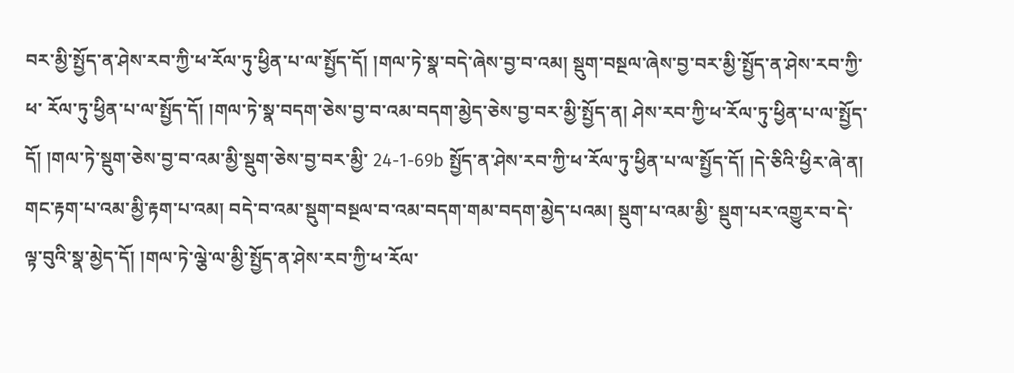བར་མྱི་སྤྱོད་ན་ཤེས་རབ་ཀྱི་ཕ་རོལ་ཏུ་ཕྱིན་པ་ལ་སྤྱོད་དོ། །གལ་ཏེ་སྣ་བདེ་ཞེས་བྱ་བ་འམ། སྡུག་བསྔལ་ཞེས་བྱ་བར་མྱི་སྤྱོད་ན་ཤེས་རབ་ཀྱི་ཕ་ རོལ་ཏུ་ཕྱིན་པ་ལ་སྤྱོད་དོ། །གལ་ཏེ་སྣ་བདག་ཅེས་བྱ་བ་འམ་བདག་མྱེད་ཅེས་བྱ་བར་མྱི་སྤྱོད་ན། ཤེས་རབ་ཀྱི་ཕ་རོལ་ཏུ་ཕྱིན་པ་ལ་སྤྱོད་དོ། །གལ་ཏེ་སྡུག་ཅེས་བྱ་བ་འམ་མྱི་སྡུག་ཅེས་བྱ་བར་མྱི་ 24-1-69b སྤྱོད་ན་ཤེས་རབ་ཀྱི་ཕ་རོལ་ཏུ་ཕྱིན་པ་ལ་སྤྱོད་དོ། །དེ་ཅིའི་ཕྱིར་ཞེ་ན། གང་རྟག་པ་འམ་མྱི་རྟག་པ་འམ། བདེ་བ་འམ་སྡུག་བསྔལ་བ་འམ་བདག་གམ་བདག་མྱེད་པའམ། སྡུག་པ་འམ་མྱི་ སྡུག་པར་འགྱུར་བ་དེ་ལྟ་བུའི་སྣ་མྱེད་དོ། །གལ་ཏེ་ལྕེ་ལ་མྱི་སྤྱོད་ན་ཤེས་རབ་ཀྱི་ཕ་རོལ་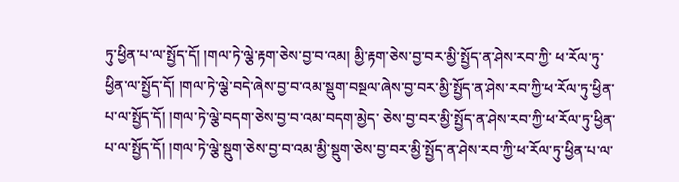ཏུ་ཕྱིན་པ་ལ་སྤྱོད་དོ། །གལ་ཏེ་ལྕེ་རྟག་ཅེས་བྱ་བ་འམ། མྱི་རྟག་ཅེས་བྱ་བར་མྱི་སྤྱོད་ན་ཤེས་རབ་ཀྱི་ ཕ་རོལ་ཏུ་ཕྱིན་ལ་སྤྱོད་དོ། །གལ་ཏེ་ལྕེ་བདེ་ཞེས་བྱ་བ་འམ་སྡུག་བསྔལ་ཞེས་བྱ་བར་མྱི་སྤྱོད་ན་ཤེས་རབ་ཀྱི་ཕ་རོལ་ཏུ་ཕྱིན་པ་ལ་སྤྱོད་དོ། །གལ་ཏེ་ལྕེ་བདག་ཅེས་བྱ་བ་འམ་བདག་མྱེད་ ཅེས་བྱ་བར་མྱི་སྤྱོད་ན་ཤེས་རབ་ཀྱི་ཕ་རོལ་ཏུ་ཕྱིན་པ་ལ་སྤྱོད་དོ། །གལ་ཏེ་ལྕེ་སྡུག་ཅེས་བྱ་བ་འམ་མྱི་སྡུག་ཅེས་བྱ་བར་མྱི་སྤྱོད་ན་ཤེས་རབ་ཀྱི་ཕ་རོལ་ཏུ་ཕྱིན་པ་ལ་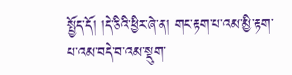སྤྱོད་དོ། །དེ་ཅིའི་ཕྱིར་ཞེ་ན། གང་རྟག་པ་འམ་མྱི་རྟག་པ་འམ་བདེ་བ་འམ་སྡུག་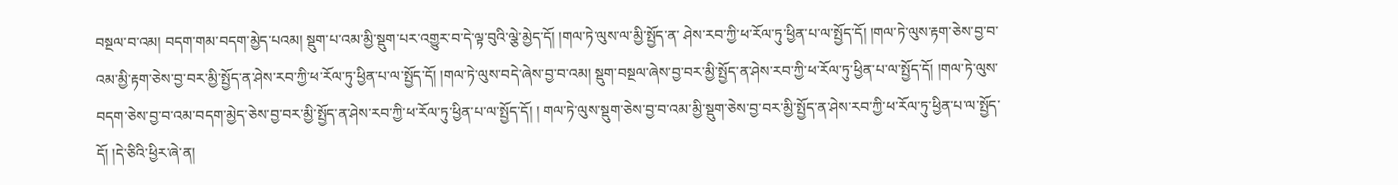བསྔལ་བ་འམ། བདག་གམ་བདག་མྱེད་པའམ། སྡུག་པ་འམ་མྱི་སྡུག་པར་འགྱུར་བ་དེ་ལྟ་བུའི་ལྕེ་མྱེད་དོ། །གལ་ཏེ་ལུས་ལ་མྱི་སྤྱོད་ན་ ཤེས་རབ་ཀྱི་ཕ་རོལ་ཏུ་ཕྱིན་པ་ལ་སྤྱོད་དོ། །གལ་ཏེ་ལུས་རྟག་ཅེས་བྱ་བ་འམ་མྱི་རྟག་ཅེས་བྱ་བར་མྱི་སྤྱོད་ན་ཤེས་རབ་ཀྱི་ཕ་རོལ་ཏུ་ཕྱིན་པ་ལ་སྤྱོད་དོ། །གལ་ཏེ་ལུས་བདེ་ཞེས་བྱ་བ་འམ། སྡུག་བསྔལ་ཞེས་བྱ་བར་མྱི་སྤྱོད་ན་ཤེས་རབ་ཀྱི་ཕ་རོལ་ཏུ་ཕྱིན་པ་ལ་སྤྱོད་དོ། །གལ་ཏེ་ལུས་བདག་ཅེས་བྱ་བ་འམ་བདག་མྱེད་ཅེས་བྱ་བར་མྱི་སྤྱོད་ན་ཤེས་རབ་ཀྱི་ཕ་རོལ་ཏུ་ཕྱིན་པ་ལ་སྤྱོད་དོ། ། གལ་ཏེ་ལུས་སྡུག་ཅེས་བྱ་བ་འམ་མྱི་སྡུག་ཅེས་བྱ་བར་མྱི་སྤྱོད་ན་ཤེས་རབ་ཀྱི་ཕ་རོལ་ཏུ་ཕྱིན་པ་ལ་སྤྱོད་དོ། །དེ་ཅིའི་ཕྱིར་ཞེ་ན།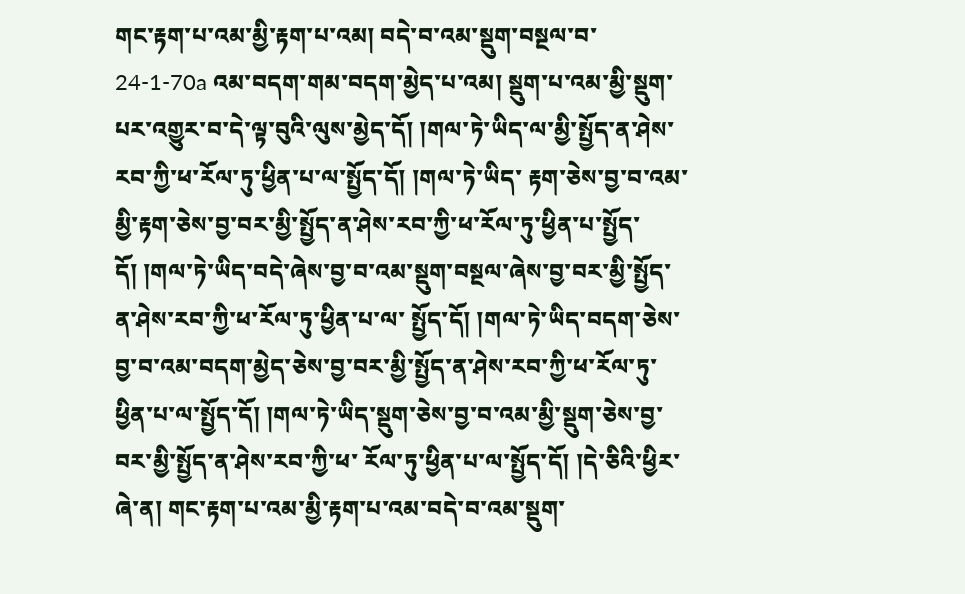གང་རྟག་པ་འམ་མྱི་རྟག་པ་འམ། བདེ་བ་འམ་སྡུག་བསྔལ་བ་ 24-1-70a འམ་བདག་གམ་བདག་མྱེད་པ་འམ། སྡུག་པ་འམ་མྱི་སྡུག་པར་འགྱུར་བ་དེ་ལྟ་བུའི་ལུས་མྱེད་དོ། །གལ་ཏེ་ཡིད་ལ་མྱི་སྤྱོད་ན་ཤེས་རབ་ཀྱི་ཕ་རོལ་ཏུ་ཕྱིན་པ་ལ་སྤྱོད་དོ། །གལ་ཏེ་ཡིད་ རྟག་ཅེས་བྱ་བ་འམ་མྱི་རྟག་ཅེས་བྱ་བར་མྱི་སྤྱོད་ན་ཤེས་རབ་ཀྱི་ཕ་རོལ་ཏུ་ཕྱིན་པ་སྤྱོད་དོ། །གལ་ཏེ་ཡིད་བདེ་ཞེས་བྱ་བ་འམ་སྡུག་བསྔལ་ཞེས་བྱ་བར་མྱི་སྤྱོད་ན་ཤེས་རབ་ཀྱི་ཕ་རོལ་ཏུ་ཕྱིན་པ་ལ་ སྤྱོད་དོ། །གལ་ཏེ་ཡིད་བདག་ཅེས་བྱ་བ་འམ་བདག་མྱེད་ཅེས་བྱ་བར་མྱི་སྤྱོད་ན་ཤེས་རབ་ཀྱི་ཕ་རོལ་ཏུ་ཕྱིན་པ་ལ་སྤྱོད་དོ། །གལ་ཏེ་ཡིད་སྡུག་ཅེས་བྱ་བ་འམ་མྱི་སྡུག་ཅེས་བྱ་བར་མྱི་སྤྱོད་ན་ཤེས་རབ་ཀྱི་ཕ་ རོལ་ཏུ་ཕྱིན་པ་ལ་སྤྱོད་དོ། །དེ་ཅིའི་ཕྱིར་ཞེ་ན། གང་རྟག་པ་འམ་མྱི་རྟག་པ་འམ་བདེ་བ་འམ་སྡུག་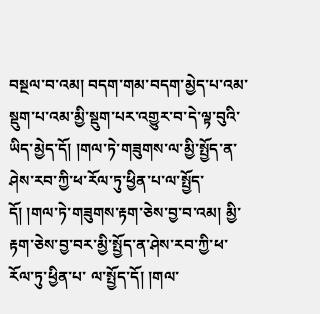བསྔལ་བ་འམ། བདག་གམ་བདག་མྱེད་པ་འམ་སྡུག་པ་འམ་མྱི་སྡུག་པར་འགྱུར་བ་དེ་ལྟ་བུའི་ ཡིད་མྱེད་དོ། །གལ་ཏེ་གཟུགས་ལ་མྱི་སྤྱོད་ན་ཤེས་རབ་ཀྱི་ཕ་རོལ་ཏུ་ཕྱིན་པ་ལ་སྤྱོད་དོ། །གལ་ཏེ་གཟུགས་རྟག་ཅེས་བྱ་བ་འམ། མྱི་རྟག་ཅེས་བྱ་བར་མྱི་སྤྱོད་ན་ཤེས་རབ་ཀྱི་ཕ་རོལ་ཏུ་ཕྱིན་པ་ ལ་སྤྱོད་དོ། །གལ་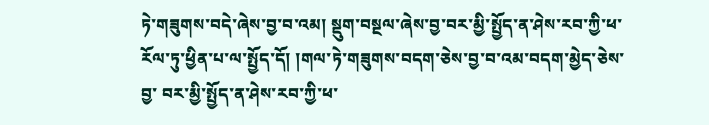ཏེ་གཟུགས་བདེ་ཞེས་བྱ་བ་འམ། སྡུག་བསྔལ་ཞེས་བྱ་བར་མྱི་སྤྱོད་ན་ཤེས་རབ་ཀྱི་ཕ་རོལ་ཏུ་ཕྱིན་པ་ལ་སྤྱོད་དོ། །གལ་ཏེ་གཟུགས་བདག་ཅེས་བྱ་བ་འམ་བདག་མྱེད་ཅེས་བྱ་ བར་མྱི་སྤྱོད་ན་ཤེས་རབ་ཀྱི་ཕ་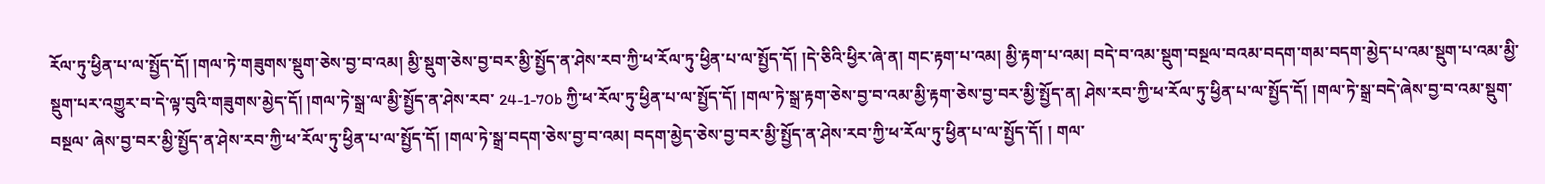རོལ་ཏུ་ཕྱིན་པ་ལ་སྤྱོད་དོ། །གལ་ཏེ་གཟུགས་སྡུག་ཅེས་བྱ་བ་འམ། མྱི་སྡུག་ཅེས་བྱ་བར་མྱི་སྤྱོད་ན་ཤེས་རབ་ཀྱི་ཕ་རོལ་ཏུ་ཕྱིན་པ་ལ་སྤྱོད་དོ། །དེ་ཅིའི་ཕྱིར་ཞེ་ན། གང་རྟག་པ་འམ། མྱི་རྟག་པ་འམ། བདེ་བ་འམ་སྡུག་བསྔལ་བའམ་བདག་གམ་བདག་མྱེད་པ་འམ་སྡུག་པ་འམ་མྱི་སྡུག་པར་འགྱུར་བ་དེ་ལྟ་བུའི་གཟུགས་མྱེད་དོ། །གལ་ཏེ་སྒྲ་ལ་མྱི་སྤྱོད་ན་ཤེས་རབ་ 24-1-70b ཀྱི་ཕ་རོལ་ཏུ་ཕྱིན་པ་ལ་སྤྱོད་དོ། །གལ་ཏེ་སྒྲ་རྟག་ཅེས་བྱ་བ་འམ་མྱི་རྟག་ཅེས་བྱ་བར་མྱི་སྤྱོད་ན། ཤེས་རབ་ཀྱི་ཕ་རོལ་ཏུ་ཕྱིན་པ་ལ་སྤྱོད་དོ། །གལ་ཏེ་སྒྲ་བདེ་ཞེས་བྱ་བ་འམ་སྡུག་བསྔལ་ ཞེས་བྱ་བར་མྱི་སྤྱོད་ན་ཤེས་རབ་ཀྱི་ཕ་རོལ་ཏུ་ཕྱིན་པ་ལ་སྤྱོད་དོ། །གལ་ཏེ་སྒྲ་བདག་ཅེས་བྱ་བ་འམ། བདག་མྱེད་ཅེས་བྱ་བར་མྱི་སྤྱོད་ན་ཤེས་རབ་ཀྱི་ཕ་རོལ་ཏུ་ཕྱིན་པ་ལ་སྤྱོད་དོ། ། གལ་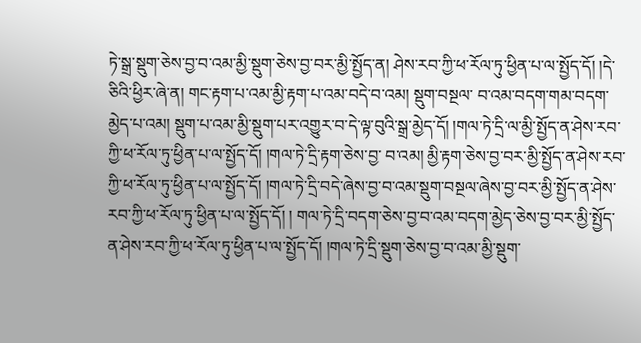ཏེ་སྒྲ་སྡུག་ཅེས་བྱ་བ་འམ་མྱི་སྡུག་ཅེས་བྱ་བར་མྱི་སྤྱོད་ན། ཤེས་རབ་ཀྱི་ཕ་རོལ་ཏུ་ཕྱིན་པ་ལ་སྤྱོད་དོ། །དེ་ཅིའི་ཕྱིར་ཞེ་ན། གང་རྟག་པ་འམ་མྱི་རྟག་པ་འམ་བདེ་བ་འམ། སྡུག་བསྔལ་ བ་འམ་བདག་གམ་བདག་མྱེད་པ་འམ། སྡུག་པ་འམ་མྱི་སྡུག་པར་འགྱུར་བ་དེ་ལྟ་བུའི་སྒྲ་མྱེད་དོ། །གལ་ཏེ་དྲི་ལ་མྱི་སྤྱོད་ན་ཤེས་རབ་ཀྱི་ཕ་རོལ་ཏུ་ཕྱིན་པ་ལ་སྤྱོད་དོ། །གལ་ཏེ་དྲི་རྟག་ཅེས་བྱ་ བ་འམ། མྱི་རྟག་ཅེས་བྱ་བར་མྱི་སྤྱོད་ན་ཤེས་རབ་ཀྱི་ཕ་རོལ་ཏུ་ཕྱིན་པ་ལ་སྤྱོད་དོ། །གལ་ཏེ་དྲི་བདེ་ཞེས་བྱ་བ་འམ་སྡུག་བསྔལ་ཞེས་བྱ་བར་མྱི་སྤྱོད་ན་ཤེས་རབ་ཀྱི་ཕ་རོལ་ཏུ་ཕྱིན་པ་ལ་སྤྱོད་དོ། ། གལ་ཏེ་དྲི་བདག་ཅེས་བྱ་བ་འམ་བདག་མྱེད་ཅེས་བྱ་བར་མྱི་སྤྱོད་ན་ཤེས་རབ་ཀྱི་ཕ་རོལ་ཏུ་ཕྱིན་པ་ལ་སྤྱོད་དོ། །གལ་ཏེ་དྲི་སྡུག་ཅེས་བྱ་བ་འམ་མྱི་སྡུག་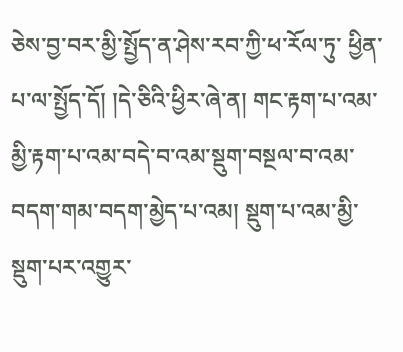ཅེས་བྱ་བར་མྱི་སྤྱོད་ན་ཤེས་རབ་ཀྱི་ཕ་རོལ་ཏུ་ ཕྱིན་པ་ལ་སྤྱོད་དོ། །དེ་ཅིའི་ཕྱིར་ཞེ་ན། གང་རྟག་པ་འམ་མྱི་རྟག་པ་འམ་བདེ་བ་འམ་སྡུག་བསྔལ་བ་འམ་བདག་གམ་བདག་མྱེད་པ་འམ། སྡུག་པ་འམ་མྱི་སྡུག་པར་འགྱུར་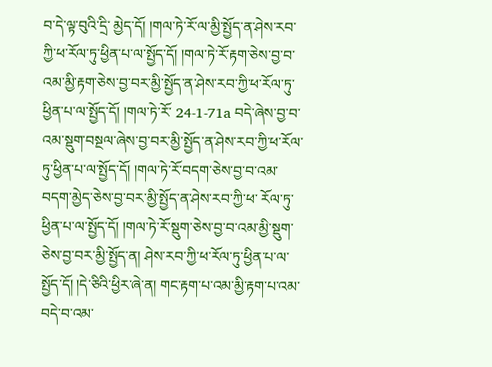བ་དེ་ལྟ་བུའི་དྲི་ མྱེད་དོ། །གལ་ཏེ་རོ་ལ་མྱི་སྤྱོད་ན་ཤེས་རབ་ཀྱི་ཕ་རོལ་ཏུ་ཕྱིན་པ་ལ་སྤྱོད་དོ། །གལ་ཏེ་རོ་རྟག་ཅེས་བྱ་བ་འམ་མྱི་རྟག་ཅེས་བྱ་བར་མྱི་སྤྱོད་ན་ཤེས་རབ་ཀྱི་ཕ་རོལ་ཏུ་ཕྱིན་པ་ལ་སྤྱོད་དོ། །གལ་ཏེ་རོ་ 24-1-71a བདེ་ཞེས་བྱ་བ་འམ་སྡུག་བསྔལ་ཞེས་བྱ་བར་མྱི་སྤྱོད་ན་ཤེས་རབ་ཀྱི་ཕ་རོལ་ཏུ་ཕྱིན་པ་ལ་སྤྱོད་དོ། །གལ་ཏེ་རོ་བདག་ཅེས་བྱ་བ་འམ་བདག་མྱེད་ཅེས་བྱ་བར་མྱི་སྤྱོད་ན་ཤེས་རབ་ཀྱི་ཕ་ རོལ་ཏུ་ཕྱིན་པ་ལ་སྤྱོད་དོ། །གལ་ཏེ་རོ་སྡུག་ཅེས་བྱ་བ་འམ་མྱི་སྡུག་ཅེས་བྱ་བར་མྱི་སྤྱོད་ན། ཤེས་རབ་ཀྱི་ཕ་རོལ་ཏུ་ཕྱིན་པ་ལ་སྤྱོད་དོ། །དེ་ཅིའི་ཕྱིར་ཞེ་ན། གང་རྟག་པ་འམ་མྱི་རྟག་པ་འམ་ བདེ་བ་འམ་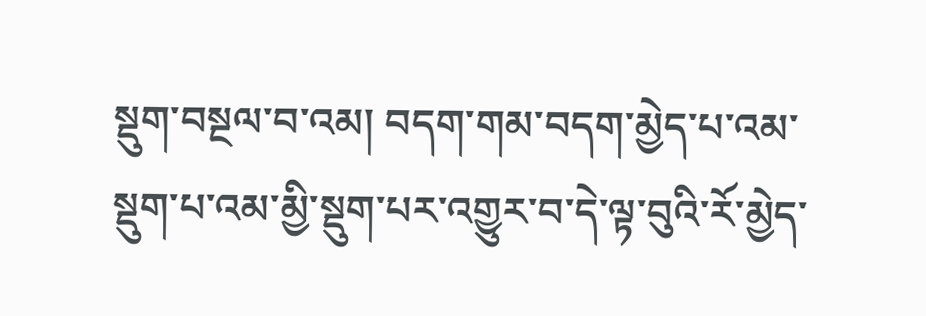སྡུག་བསྔལ་བ་འམ། བདག་གམ་བདག་མྱེད་པ་འམ་སྡུག་པ་འམ་མྱི་སྡུག་པར་འགྱུར་བ་དེ་ལྟ་བུའི་རོ་མྱེད་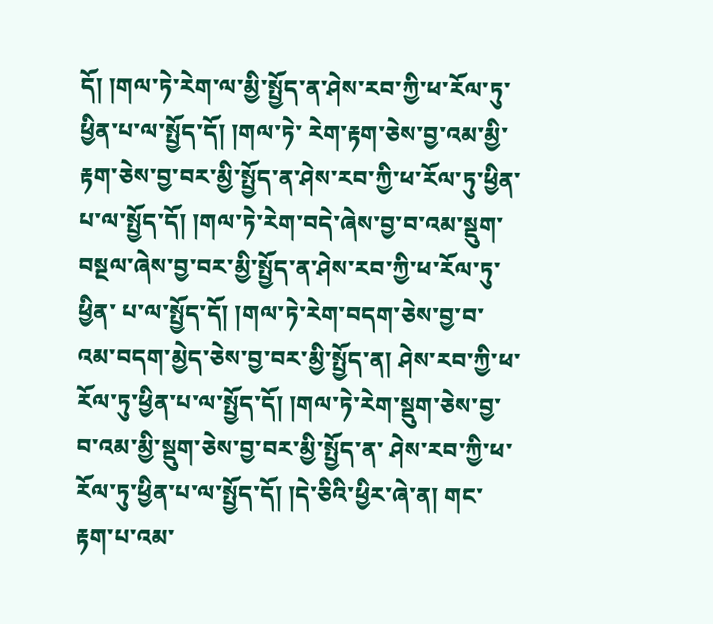དོ། །གལ་ཏེ་རེག་ལ་མྱི་སྤྱོད་ན་ཤེས་རབ་ཀྱི་ཕ་རོལ་ཏུ་ཕྱིན་པ་ལ་སྤྱོད་དོ། །གལ་ཏེ་ རེག་རྟག་ཅེས་བྱ་འམ་མྱི་རྟག་ཅེས་བྱ་བར་མྱི་སྤྱོད་ན་ཤེས་རབ་ཀྱི་ཕ་རོལ་ཏུ་ཕྱིན་པ་ལ་སྤྱོད་དོ། །གལ་ཏེ་རེག་བདེ་ཞེས་བྱ་བ་འམ་སྡུག་བསྔལ་ཞེས་བྱ་བར་མྱི་སྤྱོད་ན་ཤེས་རབ་ཀྱི་ཕ་རོལ་ཏུ་ཕྱིན་ པ་ལ་སྤྱོད་དོ། །གལ་ཏེ་རེག་བདག་ཅེས་བྱ་བ་འམ་བདག་མྱེད་ཅེས་བྱ་བར་མྱི་སྤྱོད་ན། ཤེས་རབ་ཀྱི་ཕ་རོལ་ཏུ་ཕྱིན་པ་ལ་སྤྱོད་དོ། །གལ་ཏེ་རེག་སྡུག་ཅེས་བྱ་བ་འམ་མྱི་སྡུག་ཅེས་བྱ་བར་མྱི་སྤྱོད་ན་ ཤེས་རབ་ཀྱི་ཕ་རོལ་ཏུ་ཕྱིན་པ་ལ་སྤྱོད་དོ། །དེ་ཅིའི་ཕྱིར་ཞེ་ན། གང་རྟག་པ་འམ་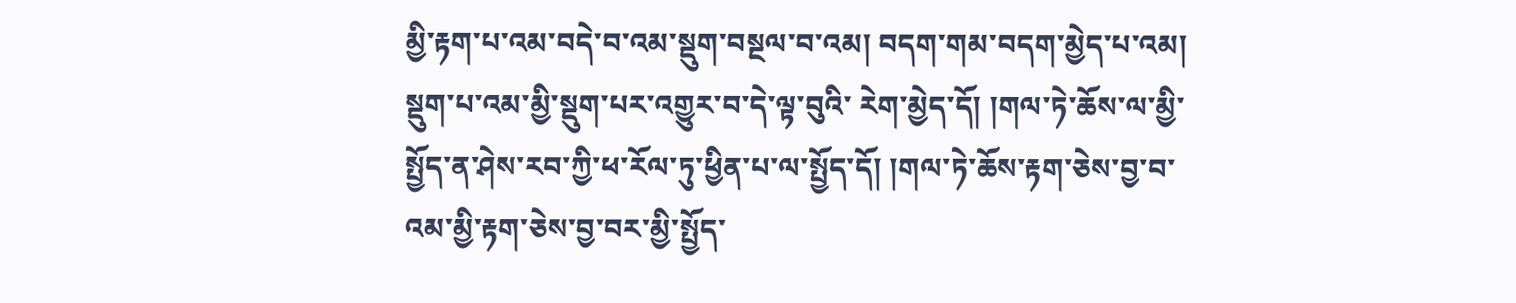མྱི་རྟག་པ་འམ་བདེ་བ་འམ་སྡུག་བསྔལ་བ་འམ། བདག་གམ་བདག་མྱེད་པ་འམ། སྡུག་པ་འམ་མྱི་སྡུག་པར་འགྱུར་བ་དེ་ལྟ་བུའི་ རེག་མྱེད་དོ། །གལ་ཏེ་ཆོས་ལ་མྱི་སྤྱོད་ན་ཤེས་རབ་ཀྱི་ཕ་རོལ་ཏུ་ཕྱིན་པ་ལ་སྤྱོད་དོ། །གལ་ཏེ་ཆོས་རྟག་ཅེས་བྱ་བ་འམ་མྱི་རྟག་ཅེས་བྱ་བར་མྱི་སྤྱོད་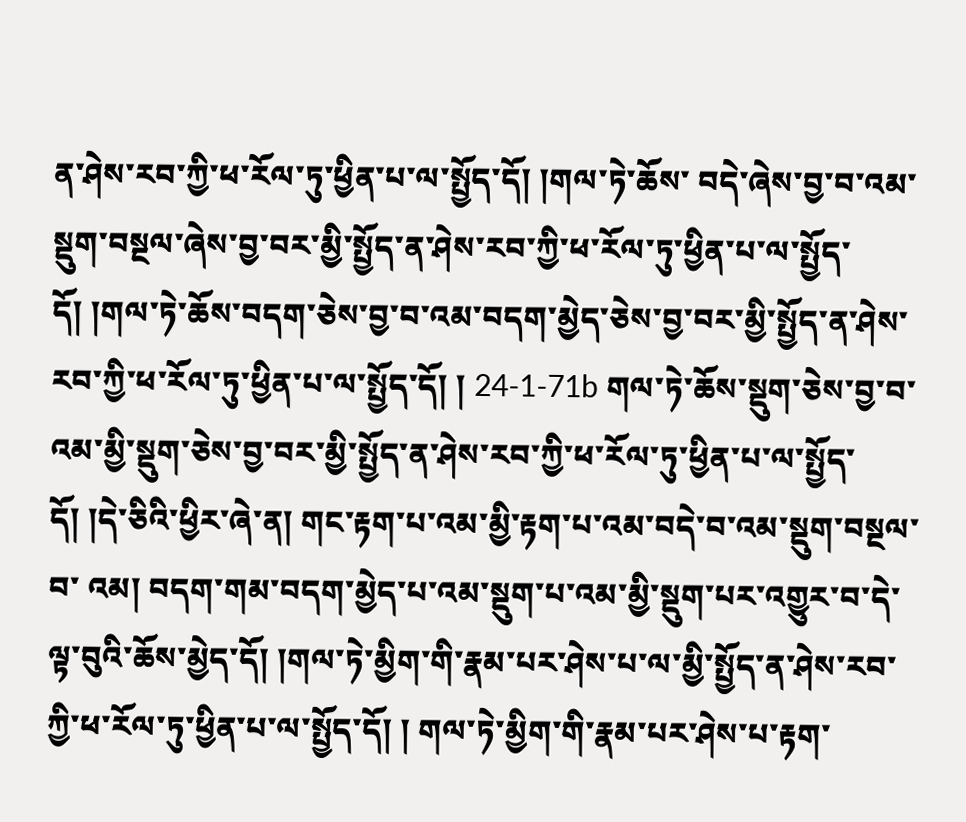ན་ཤེས་རབ་ཀྱི་ཕ་རོལ་ཏུ་ཕྱིན་པ་ལ་སྤྱོད་དོ། །གལ་ཏེ་ཆོས་ བདེ་ཞེས་བྱ་བ་འམ་སྡུག་བསྔལ་ཞེས་བྱ་བར་མྱི་སྤྱོད་ན་ཤེས་རབ་ཀྱི་ཕ་རོལ་ཏུ་ཕྱིན་པ་ལ་སྤྱོད་དོ། །གལ་ཏེ་ཆོས་བདག་ཅེས་བྱ་བ་འམ་བདག་མྱེད་ཅེས་བྱ་བར་མྱི་སྤྱོད་ན་ཤེས་རབ་ཀྱི་ཕ་རོལ་ཏུ་ཕྱིན་པ་ལ་སྤྱོད་དོ། ། 24-1-71b གལ་ཏེ་ཆོས་སྡུག་ཅེས་བྱ་བ་འམ་མྱི་སྡུག་ཅེས་བྱ་བར་མྱི་སྤྱོད་ན་ཤེས་རབ་ཀྱི་ཕ་རོལ་ཏུ་ཕྱིན་པ་ལ་སྤྱོད་དོ། །དེ་ཅིའི་ཕྱིར་ཞེ་ན། གང་རྟག་པ་འམ་མྱི་རྟག་པ་འམ་བདེ་བ་འམ་སྡུག་བསྔལ་བ་ འམ། བདག་གམ་བདག་མྱེད་པ་འམ་སྡུག་པ་འམ་མྱི་སྡུག་པར་འགྱུར་བ་དེ་ལྟ་བུའི་ཆོས་མྱེད་དོ། །གལ་ཏེ་མྱིག་གི་རྣམ་པར་ཤེས་པ་ལ་མྱི་སྤྱོད་ན་ཤེས་རབ་ཀྱི་ཕ་རོལ་ཏུ་ཕྱིན་པ་ལ་སྤྱོད་དོ། ། གལ་ཏེ་མྱིག་གི་རྣམ་པར་ཤེས་པ་རྟག་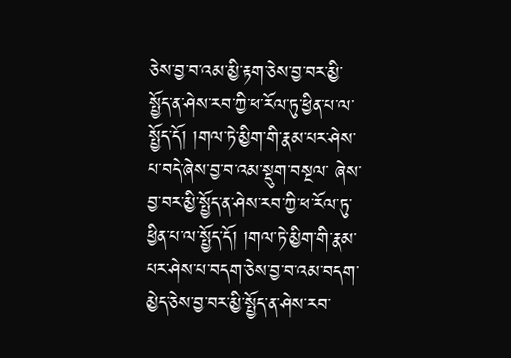ཅེས་བྱ་བ་འམ་མྱི་རྟག་ཅེས་བྱ་བར་མྱི་སྤྱོད་ན་ཤེས་རབ་ཀྱི་ཕ་རོལ་ཏུ་ཕྱིན་པ་ལ་སྤྱོད་དོ། །གལ་ཏེ་མྱིག་གི་རྣམ་པར་ཤེས་པ་བདེ་ཞེས་བྱ་བ་འམ་སྡུག་བསྔལ་ ཞེས་བྱ་བར་མྱི་སྤྱོད་ན་ཤེས་རབ་ཀྱི་ཕ་རོལ་ཏུ་ཕྱིན་པ་ལ་སྤྱོད་དོ། །གལ་ཏེ་མྱིག་གི་རྣམ་པར་ཤེས་པ་བདག་ཅེས་བྱ་བ་འམ་བདག་མྱེད་ཅེས་བྱ་བར་མྱི་སྤྱོད་ན་ཤེས་རབ་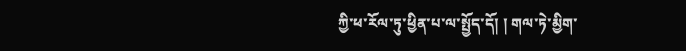ཀྱི་ཕ་རོལ་ཏུ་ཕྱིན་པ་ལ་སྤྱོད་དོ། ། གལ་ཏེ་མྱིག་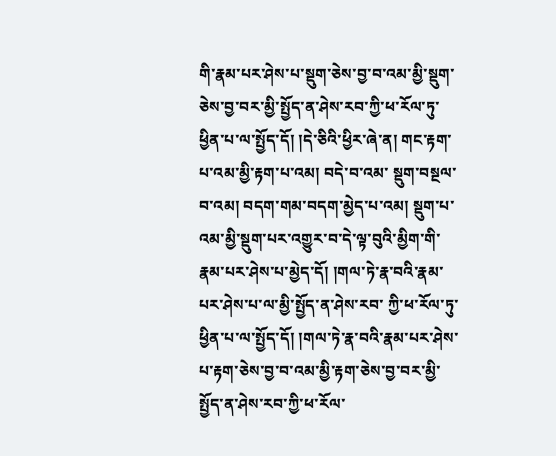གི་རྣམ་པར་ཤེས་པ་སྡུག་ཅེས་བྱ་བ་འམ་མྱི་སྡུག་ཅེས་བྱ་བར་མྱི་སྤྱོད་ན་ཤེས་རབ་ཀྱི་ཕ་རོལ་ཏུ་ཕྱིན་པ་ལ་སྤྱོད་དོ། །དེ་ཅིའི་ཕྱིར་ཞེ་ན། གང་རྟག་པ་འམ་མྱི་རྟག་པ་འམ། བདེ་བ་འམ་ སྡུག་བསྔལ་བ་འམ། བདག་གམ་བདག་མྱེད་པ་འམ། སྡུག་པ་འམ་མྱི་སྡུག་པར་འགྱུར་བ་དེ་ལྟ་བུའི་མྱིག་གི་རྣམ་པར་ཤེས་པ་མྱེད་དོ། །གལ་ཏེ་རྣ་བའི་རྣམ་པར་ཤེས་པ་ལ་མྱི་སྤྱོད་ན་ཤེས་རབ་ ཀྱི་ཕ་རོལ་ཏུ་ཕྱིན་པ་ལ་སྤྱོད་དོ། །གལ་ཏེ་རྣ་བའི་རྣམ་པར་ཤེས་པ་རྟག་ཅེས་བྱ་བ་འམ་མྱི་རྟག་ཅེས་བྱ་བར་མྱི་སྤྱོད་ན་ཤེས་རབ་ཀྱི་ཕ་རོལ་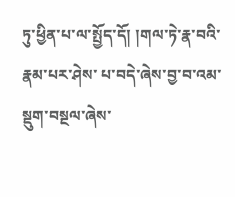ཏུ་ཕྱིན་པ་ལ་སྤྱོད་དོ། །གལ་ཏེ་རྣ་བའི་རྣམ་པར་ཤེས་ པ་བདེ་ཞེས་བྱ་བ་འམ་སྡུག་བསྔལ་ཞེས་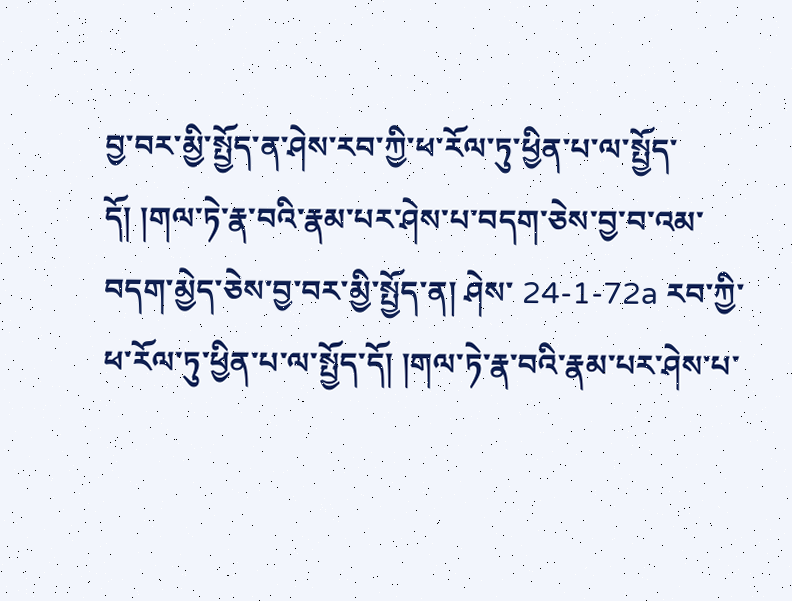བྱ་བར་མྱི་སྤྱོད་ན་ཤེས་རབ་ཀྱི་ཕ་རོལ་ཏུ་ཕྱིན་པ་ལ་སྤྱོད་དོ། །གལ་ཏེ་རྣ་བའི་རྣམ་པར་ཤེས་པ་བདག་ཅེས་བྱ་བ་འམ་བདག་མྱེད་ཅེས་བྱ་བར་མྱི་སྤྱོད་ན། ཤེས་ 24-1-72a རབ་ཀྱི་ཕ་རོལ་ཏུ་ཕྱིན་པ་ལ་སྤྱོད་དོ། །གལ་ཏེ་རྣ་བའི་རྣམ་པར་ཤེས་པ་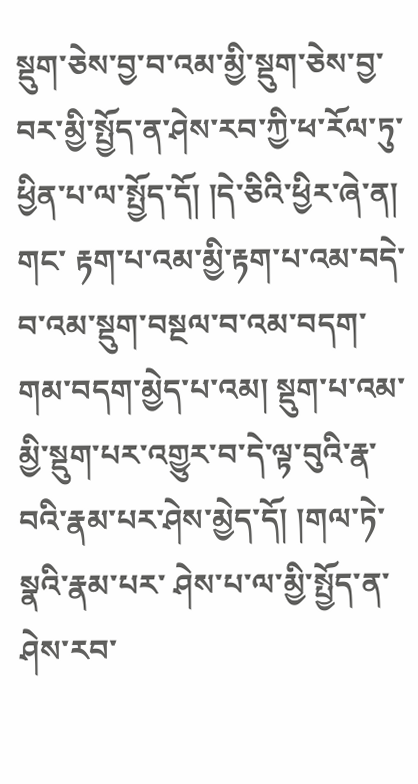སྡུག་ཅེས་བྱ་བ་འམ་མྱི་སྡུག་ཅེས་བྱ་བར་མྱི་སྤྱོད་ན་ཤེས་རབ་ཀྱི་ཕ་རོལ་ཏུ་ཕྱིན་པ་ལ་སྤྱོད་དོ། །དེ་ཅིའི་ཕྱིར་ཞེ་ན། གང་ རྟག་པ་འམ་མྱི་རྟག་པ་འམ་བདེ་བ་འམ་སྡུག་བསྔལ་བ་འམ་བདག་གམ་བདག་མྱེད་པ་འམ། སྡུག་པ་འམ་མྱི་སྡུག་པར་འགྱུར་བ་དེ་ལྟ་བུའི་རྣ་བའི་རྣམ་པར་ཤེས་མྱེད་དོ། །གལ་ཏེ་སྣའི་རྣམ་པར་ ཤེས་པ་ལ་མྱི་སྤྱོད་ན་ཤེས་རབ་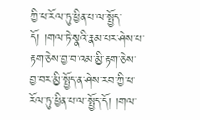ཀྱི་ཕ་རོལ་ཏུ་ཕྱིན་པ་ལ་སྤྱོད་དོ། །གལ་ཏེ་སྣའི་རྣམ་པར་ཤེས་པ་རྟག་ཅེས་བྱ་བ་འམ་མྱི་རྟག་ཅེས་བྱ་བར་མྱི་སྤྱོད་ན་ཤེས་རབ་ཀྱི་ཕ་རོལ་ཏུ་ཕྱིན་པ་ལ་སྤྱོད་དོ། །གལ་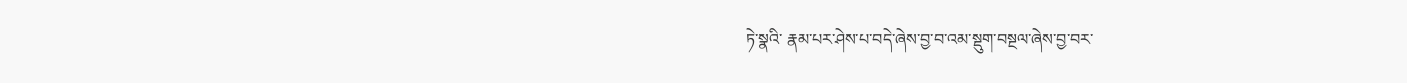ཏེ་སྣའི་ རྣམ་པར་ཤེས་པ་བདེ་ཞེས་བྱ་བ་འམ་སྡུག་བསྔལ་ཞེས་བྱ་བར་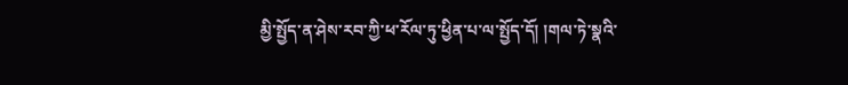མྱི་སྤྱོད་ན་ཤེས་རབ་ཀྱི་ཕ་རོལ་ཏུ་ཕྱིན་པ་ལ་སྤྱོད་དོ། །གལ་ཏེ་སྣའི་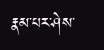རྣམ་པར་ཤེས་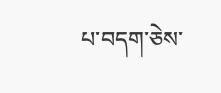པ་བདག་ཅེས་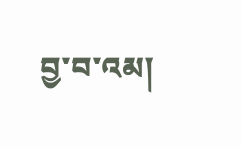བྱ་བ་འམ།